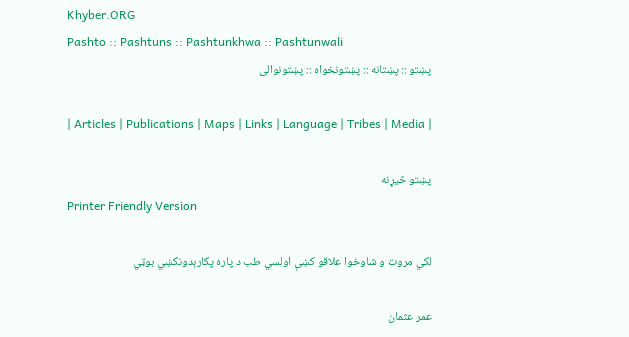Khyber.ORG
Pashto :: Pashtuns :: Pashtunkhwa :: Pashtunwali
پښتو :: پښتانه :: پښتونخواه :: پښتونوالی

| Articles | Publications | Maps | Links | Language | Tribes | Media |

پښتو څيړنه
Printer Friendly Version

لکي مروت و شاوخوا علاقو کښې اولسي طب د پاره پکارېدونکښي بوټي

عمر عثمان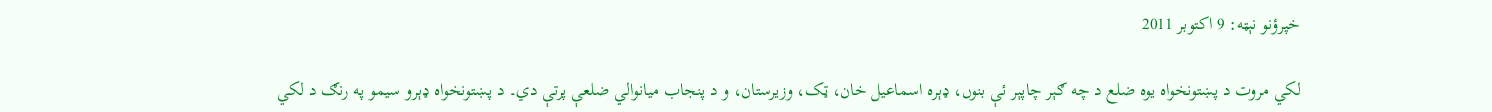خپرؤنو نېټه: 9 اکتوبر 2011

لکي مروت د پښتونخواه يوه ضلع د چه ګېر چاپېر ئې بنوں، ډېره اسماعيل خان، ټک، وزيرستان، و د پنجاب ميانوالي ضلعې پرتې دي۔ د پښتونخواه ډېرو سيمو په رنګ د لکي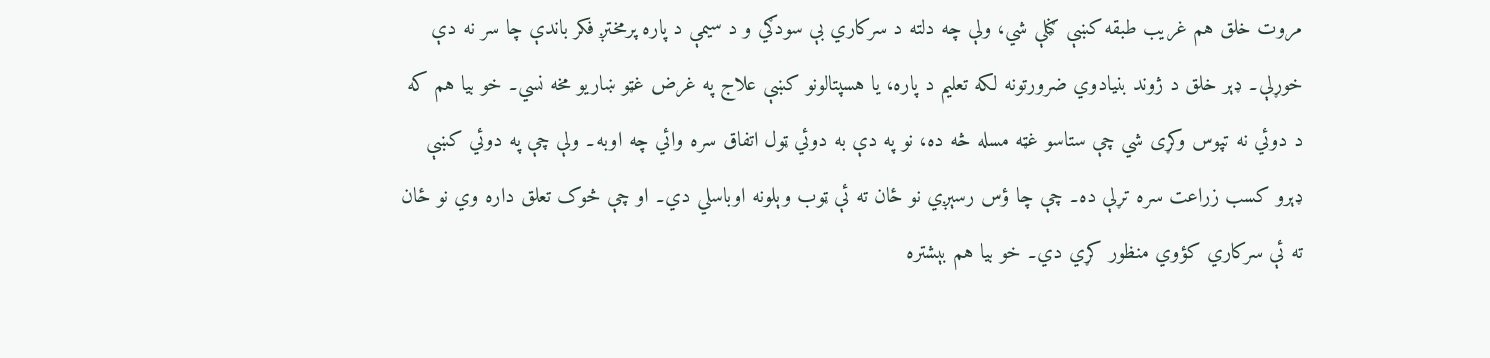مروت خلق هم غريب طبقه کښې ګڼلې شي، ولې چه دلته د سرکاري بې سودګي و د سيمې د پاره پرمختږ فکر باندې چا سر نه دې خوړلې۔ ډېر خلق د ژوند بنيادوي ضرورتونه لکه تعليم د پاره، يا هسپتالونو کښې علاج په غرض غټو ښاريو مخه نسي۔ خو بيا هم که د دوئي نه تپوس وکړی شي چې ستاسو غټه مسله څه ده، نو په دې به دوئي ټول اتفاق سره وائي چه اوبه۔ ولې چې په دوئي کښې ډېرو کسب زراعت سره تړلې ده۔ چې چا ؤس رسېږي نو ځان ته ئې ټوب وېلونه اوباسلي دي۔ او چې څوک تعلق داره وي نو ځان ته ئې سرکاري کؤوي منظور کړي دي۔ خو بيا هم بېشتره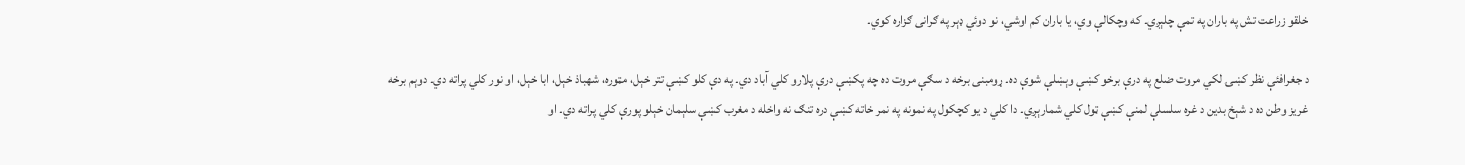خلقو زراعت تش په باران په تمې چلېږي۔ که وچکالې وي، يا باران کم اوشي، نو دوئي ډېر په ګرانی ګزاره کوي۔

د جغرافئې نظر کښۍ لکي مروت ضلع په درې برخو کښې وېښلې شوې ده۔ ړومبنی برخه د سګې مروت ده چه پکښې درې پلارو کلي آباد دي۔ په دې کلو کښې تتر خېل، مټوره، شهباذ خېل، ابا خېل، او نور کلي پراته دي۔ دوېم برخه غريز وطن ده د شېخ بدين د غره سلسلې لمنې کښې ټول کلي شمارېږي۔ دا کلي د يو کچکول په نمونه په نمر خاته کښې دره تنګ نه واخله د مغرب کښې سلېمان خېلو پورې کلي پراته دي۔ او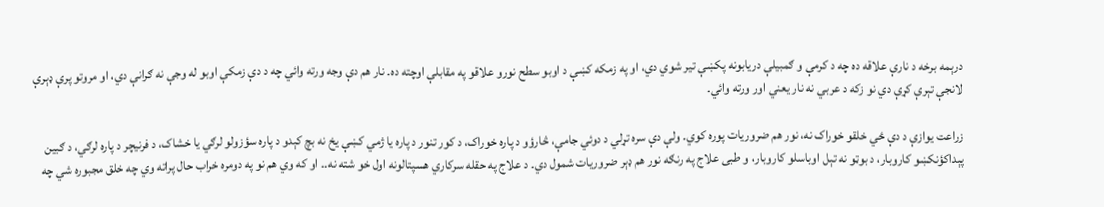درېمه برخه د نارې علاقه ده چه د کرمې و ګمبيلې دريابونه پکښې تير شوي دي، او په زمکه کښې د اوبو سطح نورو علاقو په مقابلې اوچته ده۔ نار هم دې وجه ورته وائي چه د دې زمکې اوبو له وجې نه ګرانې دي، او مروتو پرې ډېرې لانجې تېرې کړې دي نو زکه د عربي نه نار يعني اور ورته وائي۔

زراعت يوازې د دې ځي خلقو خوراک نه، نور هم ضروريات پوره کوي۔ ولې دې سره تړلي د دوئي جامې، څارؤو د پاره خوراک، د کور تنور د پاره يا ژمي کښې يخ نه بچ کېدو د پاره سؤزولو لرګي يا خشاک، د فرنيچر د پاره لرګي، د ګبين پېداکؤنکښو کاروبار، د بوټو نه تېل اوباسلو کاروبار، و طبی علاج په رنګه نور هم ډېر ضروريات شمول دي۔ د علاج په حقله سرکاري هسپتالونه اول خو شته نه۔۔ او که وي هم نو په دومره خراب حال پراته وي چه خلق مجبوره شي چه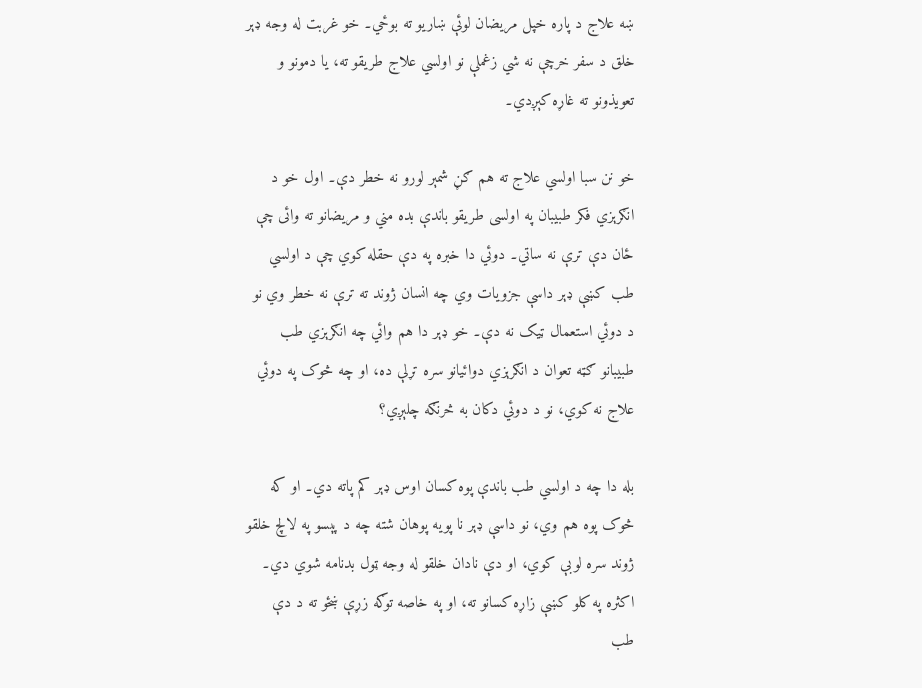ښه علاج د پاره خپل مريضان لوئې ښاريو ته بوځي۔ خو غربت له وجه ډېر خلق د سفر خرچې نه شي زغملې نو اولسي علاج طريقو ته، يا دمونو و تعويذونو ته غاړه کېږدي۔

خو نن سبا اولسي علاج ته هم ګڼ شمېر لورو نه خطر دې۔ اول خو د انګرېزي فکر طبيبان په اولسی طريقو باندې بده مني و مريضانو ته وائی چې ځان دې ترې نه ساتي۔ دوئي دا خبره په دې حقله کوي چې د اولسي طب کښې ډېر داسې جزويات وي چه انسان ژوند ته ترې نه خطر وي نو د دوئي استعمال ټيک نه دې۔ خو ډېر دا هم وائي چه انګرېزي طب طبيبانو ګټه تعوان د انګرېزي دوائيانو سره تړلې ده، او چه څوک په دوئي علاج نه کوي، نو د دوئي دکان به څرنګه چلېږي؟

بله دا چه د اولسي طب باندې پوه کسان اوس ډېر کم پاته دي۔ او که څوک پوه هم وي، نو داسې ډېر نا پويه پوهان شته چه د پېسو په لالچ خلقو ژوند سره لوبې کوي، او دې نادان خلقو له وجه ټول بدنامه شوي دي۔ اکثره په کلو کښې زاړه کسانو ته، او په خاصه توګه زړې ښځو ته د دې طب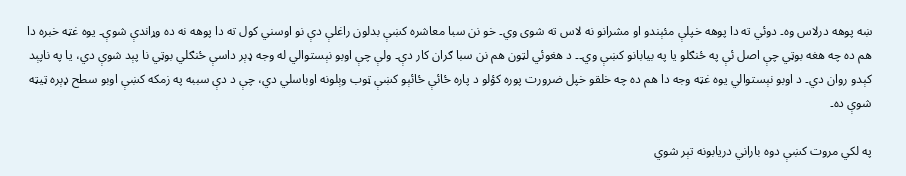ښه پوهه درلاس وه۔ دوئي ته دا پوهه خپلې مئېندو او مشرانو نه لاس ته شوی وي۔ خو نن سبا معاشره کښې بدلون راغلې دې نو اوسني کول ته دا پوهه نه ده وړاندې شوې۔ يوه غټه خبره دا هم ده چه هغه بوټي چې اصل ئې په ځنګلو يا په بيابانو کښې وي۔۔ د هغوئي لټون هم نن سبا ګران کار دې۔ ولې چې اوبو نېستوالي له وجه ډېر داسې ځنګلي بوټي نا پېد شوې دي، يا په ناپېد کېدو روان دي۔ د اوبو نېستوالي يوه غټه وجه دا هم ده چه خلقو خپل ضرورت پوره کؤلو د پاره ځائې ځائېو کښې ټوب وېلونه اوباسلي دي، چې د دې سببه په زمکه کښې اوبو سطح ډېره ټيټه شوې ده۔

په لکي مروت کښې دوه باراني دريابونه تېر شوي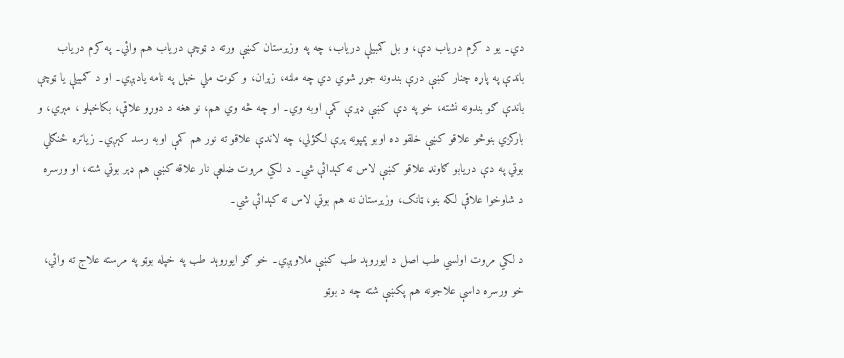دي۔ يو د کرم درياب دې، و بل ګمبيلې درياب، چه په وزيرستان کښې ورته د ټوچې درياب هم وائي۔ په کرم درياب باندې په پاړه چنار کښې درې بندونه جوړ شوي دي چه ملنه، زېران، و کوټ ملي خېل په نامه يادېږي۔ او د ګمبيلې يا ټوچې باندې ګو بندونه نشته، خو په دې کښې ډېرې کمې اوبه وي۔ او چه څه وي هم، نو هغه د دوړو علاقې، بکاخېلو ، مېري، و بارکزي بنوڅو علاقو کښې خلقو ده اوبو پمپونه پرې لګؤلي، چه لاندې علاقو ته نور هم کمې اوبه رسد کېږي۔ زياتره ځنګلي بوټي په دې دريابو ګاونډ علاقو کښې لاس ته کېدائې شي۔ د لکي مروت ضلعې نار علاقه کښې هم ډېر بوټي شته، او ورسره د شاوخوا علاقې لکه بنو، ټانک، وزيرستان نه هم بوټي لاس ته کېدائې شي۔

د لکي مروت اولسي طب اصل د ايوروېد طب کښې ملاوېږي۔ خو ګو ايوروېد طب په خپله بوټو په مرسته علاج ته وائي، خو ورسره داسې علاجونه هم پکښې شته چه د بوټو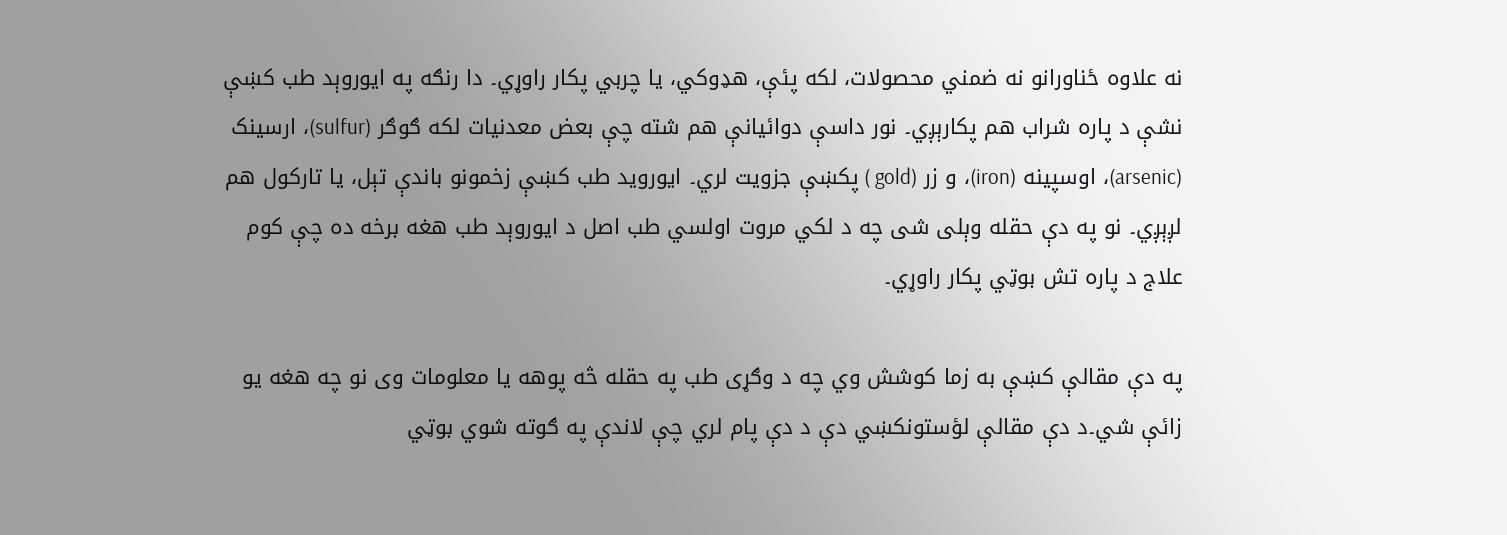نه علاوه ځناورانو نه ضمني محصولات، لکه پئې، هډوکي، يا چربي پکار راوړي۔ دا رنګه په ايوروېد طب کښې نشې د پاره شراب هم پکارېږي۔ نور داسې دوائيانې هم شته چې بعض معدنيات لکه ګوګر (sulfur)، ارسينک (arsenic)، اوسپينه (iron)، و زر (gold ) پکښې جزويت لري۔ ايورويد طب کښې زخمونو باندې تېل، يا تارکول هم لږېږي۔ نو په دې حقله وېلی شی چه د لکي مروت اولسي طب اصل د ايوروېد طب هغه برخه ده چې کوم علاج د پاره تش بوټي پکار راوړي۔

په دې مقالې کښې به زما کوشش وي چه د وګړی طب په حقله څه پوهه يا معلومات وی نو چه هغه يو زائې شي۔د دې مقالې لؤستونکښي دې د دې پام لري چې لاندې په ګوته شوي بوټي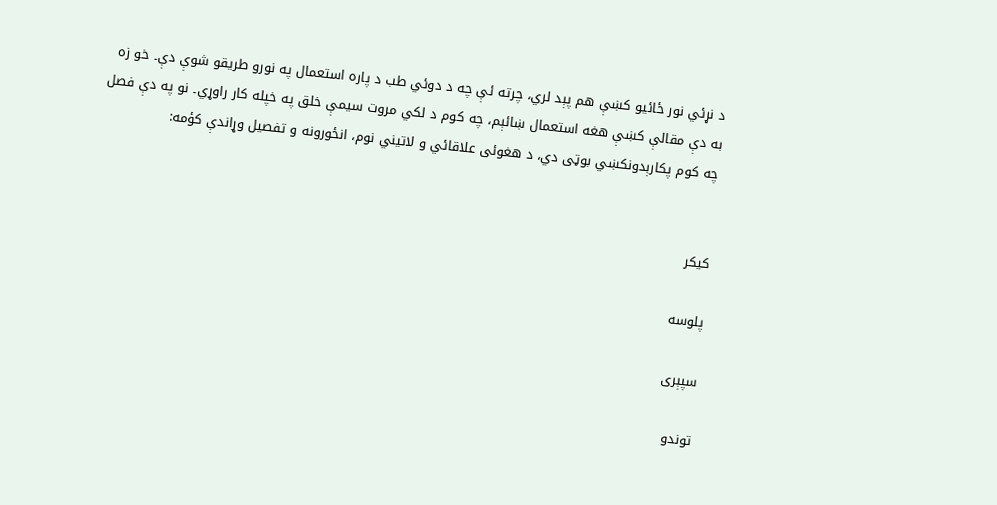د نړئي نور ځائيو کښې هم پېد لري، چرته ئې چه د دوئي طب د پاره استعمال په نورو طريقو شوې دې۔ خو زه به دې مقالې کښې هغه استعمال ښائېم، چه کوم د لکي مروت سيمې خلق په خپله کار راوړي۔ نو په دې فصل چه کوم پکارېدونکښي بوټی دي، د هغوئی علاقائي و لاتيني نوم، انځورونه و تفصيل وړاندې کؤمه:


کيکر

پلوسه

سپېری

توندو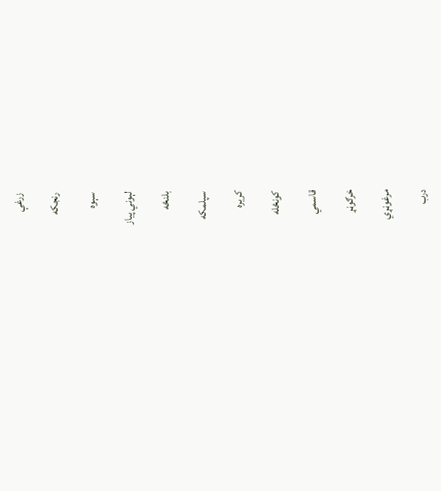زرغې

رنجکه

سېوه

لېوني پياز

بلنځه

سپلمکه

کريره

کونځله

قاسمي

خرګوڼړ

مرغوڼړي

درب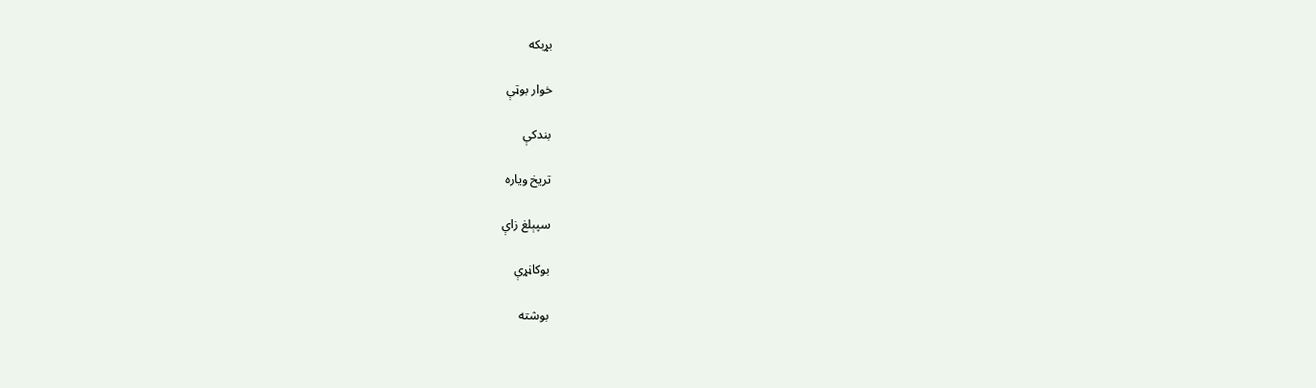بړبکه

خوار بوټې

بندکې

تريخ وياره

سپېلغ زاې

بوکاڼړې

بوشته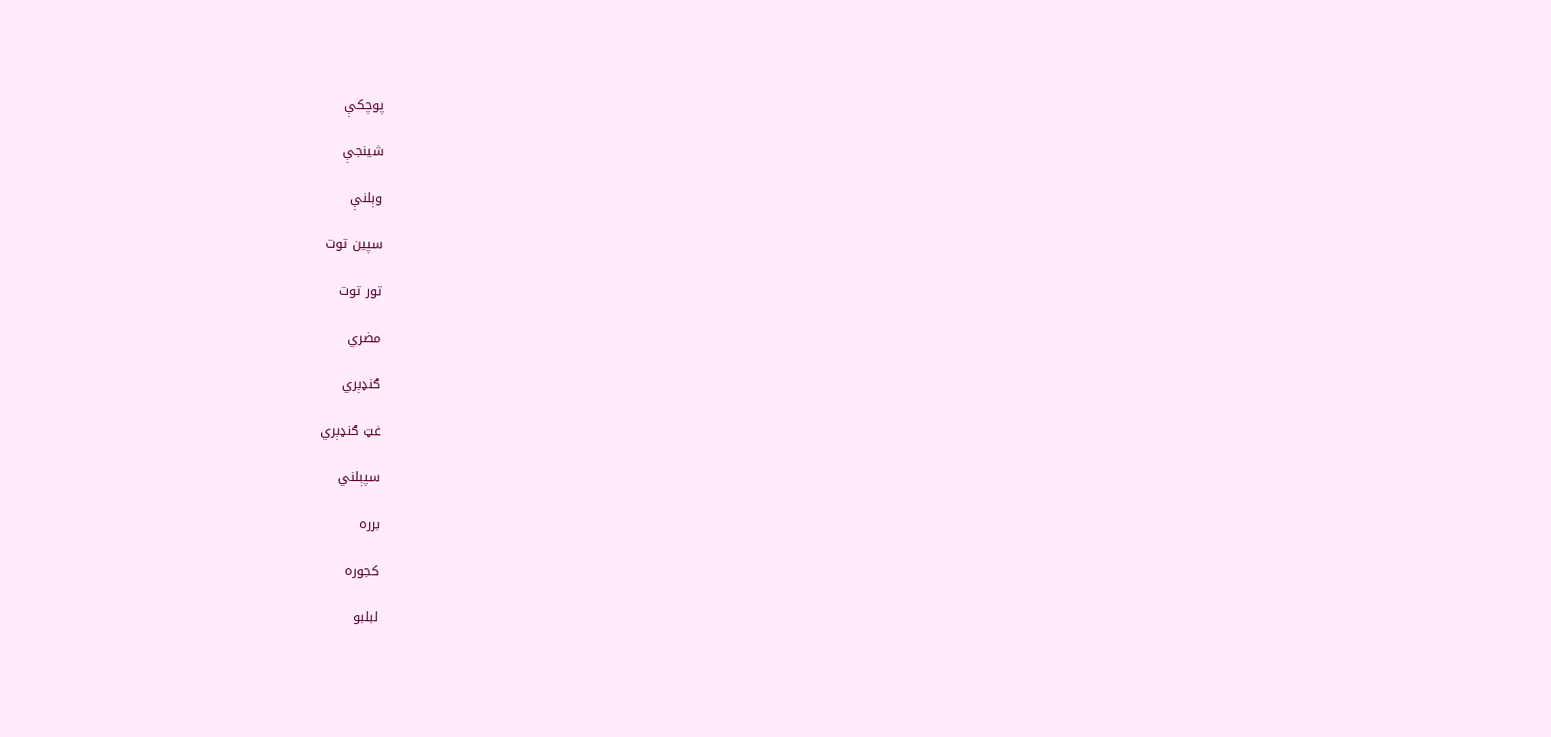پوچکې

شينجې

وېلنې

سپين توت

تور توت

مضري

ګنډېري

غټ ګنډېري

سپېلني

برره

کجوره

لبلبو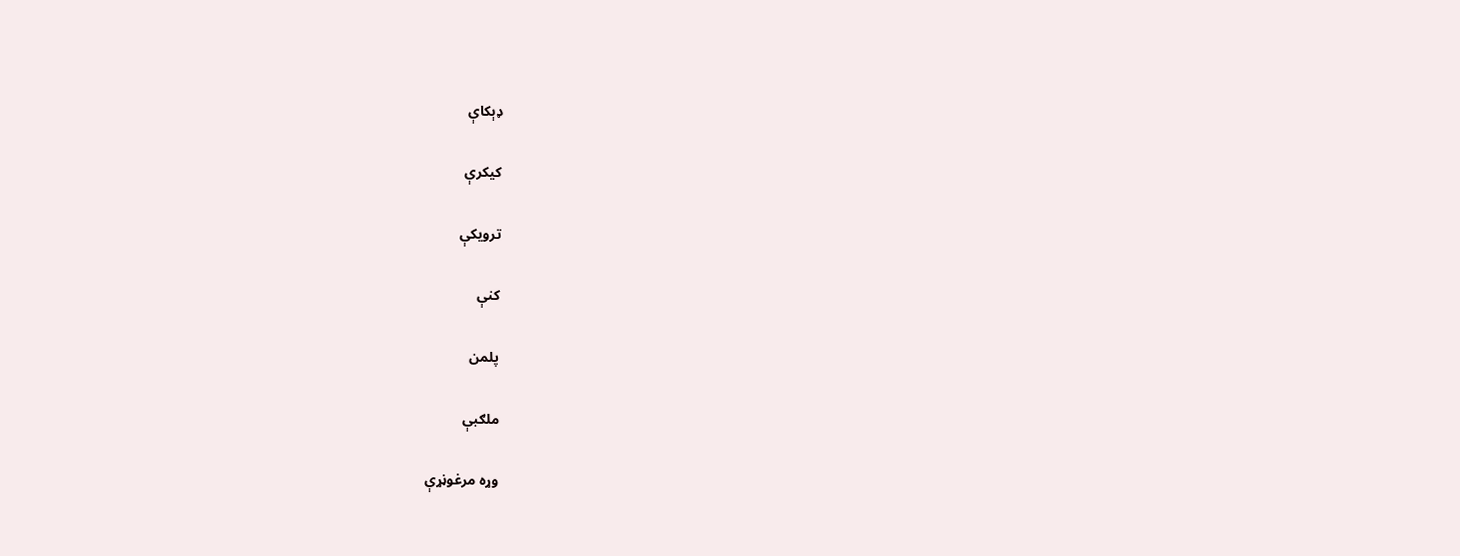ډېکاې

کيکرې

ترويکې

کنې

پلمن

ملګبې

وړه مرغوڼړې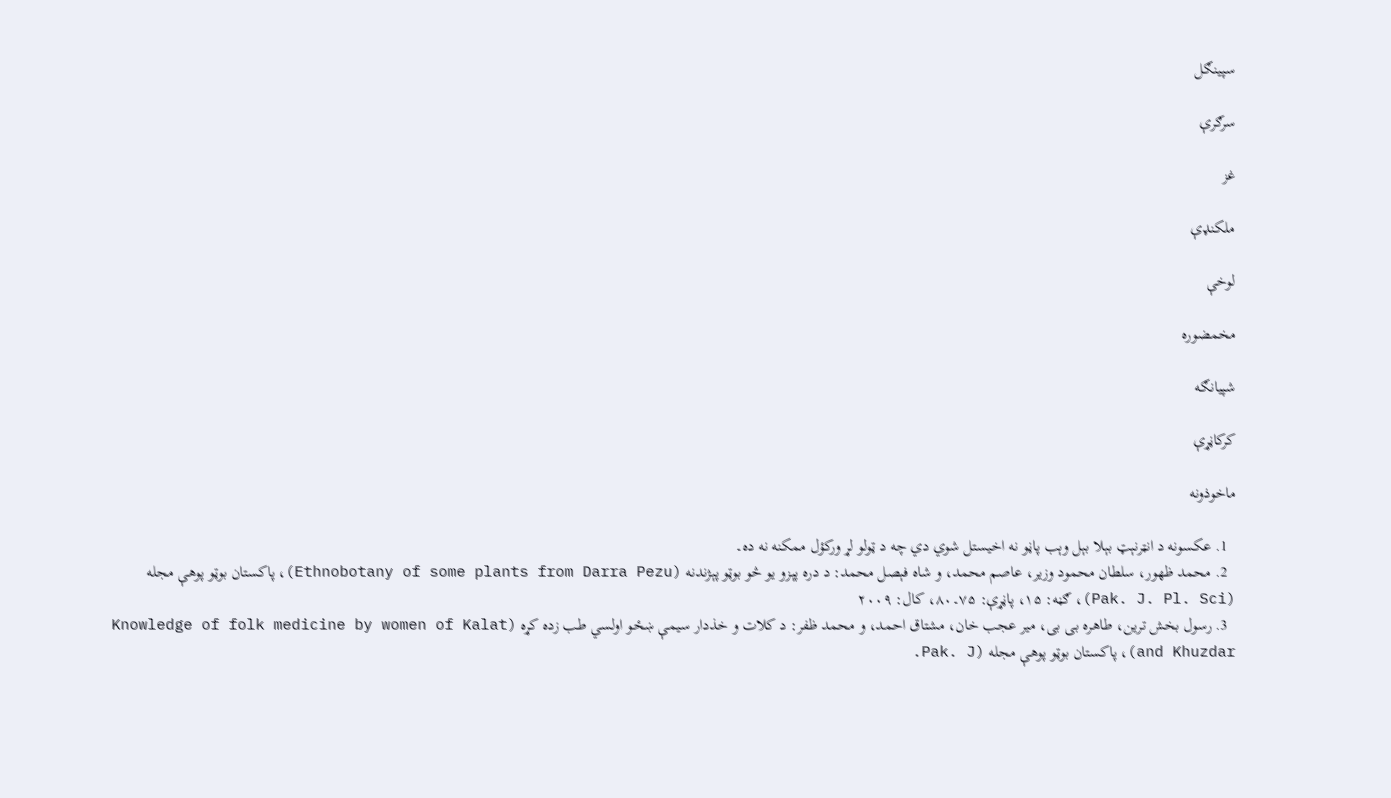سپينګل

سرګرې

غز

ملکنډې

لوخې

مخمضوره

شپيانګه

کرکاڼړې

ماخوذونه

  1. عکسونه د انټرنېټ بېلا بېل وېب پاڼو نه اخيستل شوي دي چه د ټولو لړ ورکؤل ممکنه نه ده۔
  2. محمد ظهور، سلطان محمود وزير، عاصم محمد، و شاه فېصل محمد: د دره پېزو يو څو بوټو پېژندنه (Ethnobotany of some plants from Darra Pezu)، پاکستان بوټو پوهې مجله (Pak. J. Pl. Sci)، ګڼه: ۱۵، پاڼړې: ۷۵۔۸۰، کال: ۲۰۰۹
  3. رسول بخش ترين، طاهره بی بی، مير عجب خان، مشتاق احمد، و محمد ظفر: د کلات و خذدار سيمې ښځو اولسي طب زده کړه (Knowledge of folk medicine by women of Kalat and Khuzdar)، پاکستان بوټو پوهې مجله (Pak. J.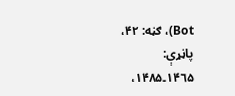Bot)، ګڼه: ۴۲، پاڼړې: ۱۴٦۵۔۱۴۸۵،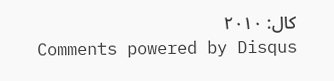کال: ۲۰۱۰
Comments powered by Disqus